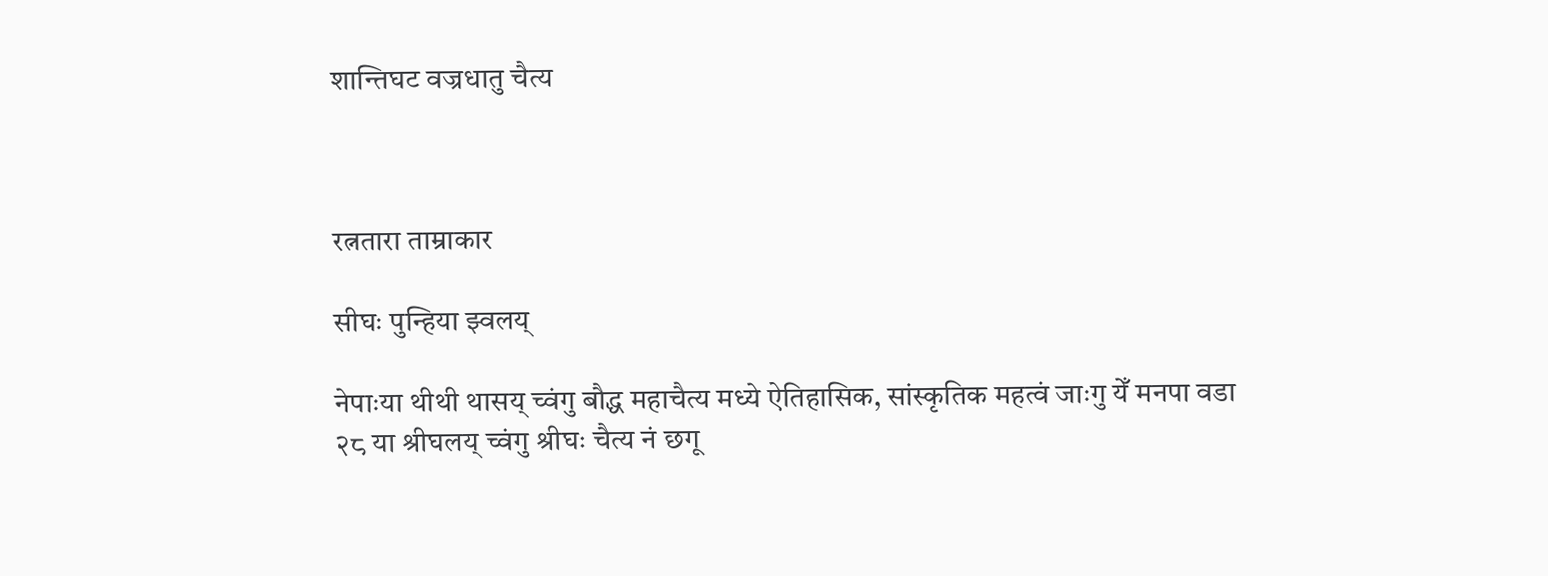शान्तिघट वज्रधातु चैत्य



रत्नतारा ताम्राकार

सीघः पुन्हिया झ्वलय्

नेपाःया थीथी थासय् च्वंगु बौद्ध महाचैत्य मध्ये ऐतिहासिक, सांस्कृतिक महत्वं जाःगु येँ मनपा वडा २८ या श्रीघलय् च्वंगु श्रीघः चैत्य नं छगू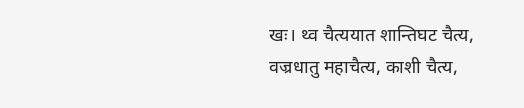खः। थ्व चैत्ययात शान्तिघट चैत्य, वज्रधातु महाचैत्य, काशी चैत्य,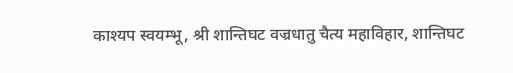काश्यप स्वयम्भू, श्री शान्तिघट वज्रधातु चैत्य महाविहार, शान्तिघट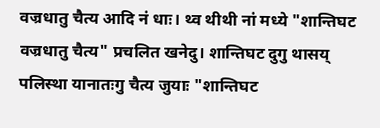वज्रधातु चैत्य आदि नं धाः। थ्व थीथी नां मध्ये "शान्तिघट वज्रधातु चैत्य" प्रचलित खनेदु। शान्तिघट दुगु थासय् पलिस्था यानातःगु चैत्य जुयाः "शान्तिघट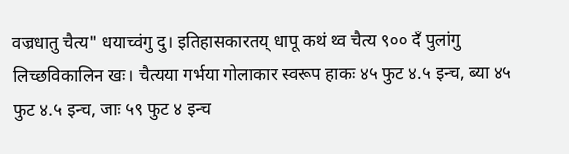वज्रधातु चैत्य" धयाच्वंगु दु। इतिहासकारतय् धापू कथं थ्व चैत्य ९०० दँ पुलांगु लिच्छविकालिन खः। चैत्यया गर्भया गोलाकार स्वरूप हाकः ४५ फुट ४.५ इन्च, ब्या ४५ फुट ४.५ इन्च, जाः ५९ फुट ४ इन्च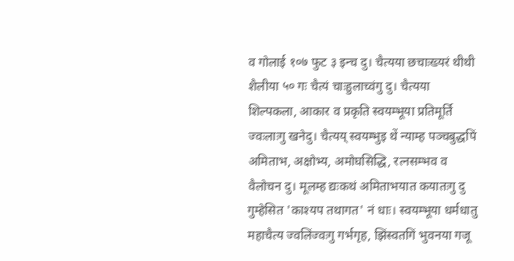व गोलाई १०७ फुट ३ इन्च दु। चैत्यया छचाःख्यरं थीथी शैलीया ५० गः चैत्यं चाःहुलाच्वंगु दु। चैत्यया शिल्पकला, आकार व प्रकृति स्वयम्भूया प्रतिमूर्ति ज्वःलाःगु खनेदु। चैत्यय् स्वयम्भुइ थें न्याम्ह पञ्चबुद्धपिं अमिताभ, अक्षोभ्य, अमोघसिद्धि, रत्नसम्भव व वैलोचन दु। मूलम्ह द्यःकथं अमिताभयात कयातःगु दु गुम्हेसित 'काश्यप तथागत' नं धाः। स्वयम्भूया धर्मधातु महाचैत्य ज्वलिंज्वःगु गर्भगृह, झिंस्वतगिं भुवनया गजू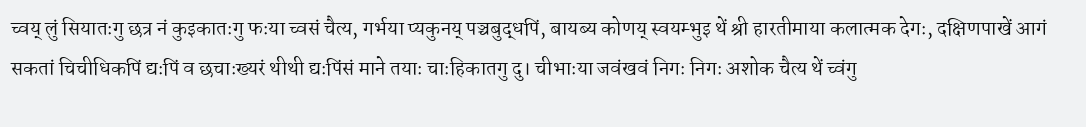च्वय् लुं सियातःगु छत्र नं कुइकातःगु फःया च्वसं चैत्य, गर्भया प्यकुनय् पञ्चबुद्धपिं, बायब्य कोणय् स्वयम्भुइ थें श्री हारतीमाया कलात्मक देगः, दक्षिणपाखें आगं सकतां चिचीधिकपिं द्यःपिं व छचाःख्यरं थीथी द्यःपिंसं माने तयाः चाःहिकातगु दु। चीभाःया जवंखवं निगः निगः अशोक चैत्य थें च्वंगु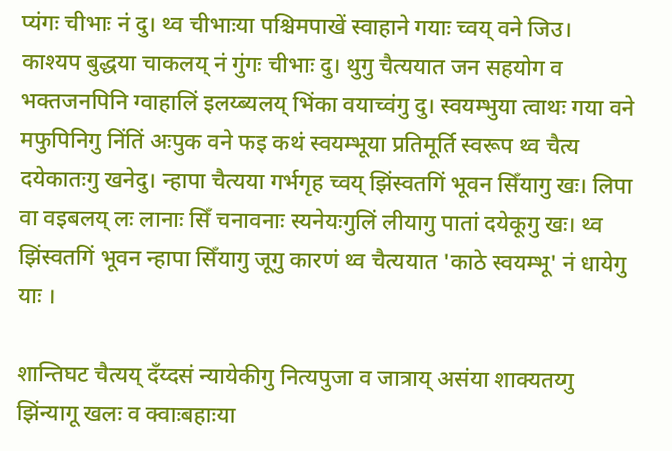प्यंगः चीभाः नं दु। थ्व चीभाःया पश्चिमपाखें स्वाहाने गयाः च्वय् वने जिउ। काश्यप बुद्धया चाकलय् नं गुंगः चीभाः दु। थुगु चैत्ययात जन सहयोग व भक्तजनपिनि ग्वाहालिं इलय्ब्यलय् भिंका वयाच्वंगु दु। स्वयम्भुया त्वाथः गया वने मफुपिनिगु निंतिं अःपुक वने फइ कथं स्वयम्भूया प्रतिमूर्ति स्वरूप थ्व चैत्य दयेकातःगु खनेदु। न्हापा चैत्यया गर्भगृह च्वय् झिंस्वतगिं भूवन सिँयागु खः। लिपा वा वइबलय् लः लानाः सिँ चनावनाः स्यनेयःगुलिं लीयागु पातां दयेकूगु खः। थ्व झिंस्वतगिं भूवन न्हापा सिँयागु जूगु कारणं थ्व चैत्ययात 'काठे स्वयम्भू' नं धायेगु याः ।

शान्तिघट चैत्यय् दँय्दसं न्यायेकीगु नित्यपुजा व जात्राय् असंया शाक्यतय्गु झिंन्यागू खलः व क्वाःबहाःया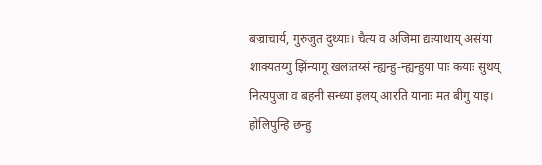बज्राचार्य, गुरुजुत दुथ्याः। चैत्य व अजिमा द्यःयाथाय् असंया शाक्यतय्गु झिंन्यागू खलःतय्सं न्ह्यन्हु-न्ह्यन्हुया पाः कयाः सुथय् नित्यपुजा व बहनी सन्ध्या इलय् आरति यानाः मत बीगु याइ। होलिपुन्हि छन्हु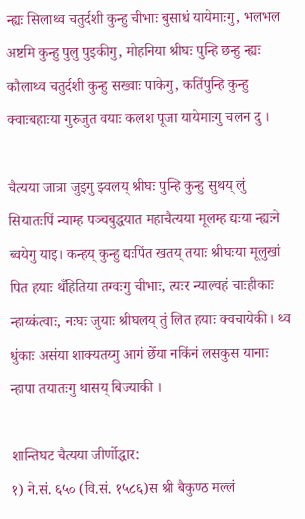न्ह्यः सिलाथ्व चतुर्दशी कुन्हु चीभाः बुसाधं यायेमाःगु, भलभल अष्टमि कुन्हु पुलु पुइकीगु, मोहनिया श्रीघः पुन्हि छन्हु न्ह्यः कौलाथ्व चतुर्दशी कुन्हु सख्वाः पाकेगु, कतिंपुन्हि कुन्हु क्वाःबहाःया गुरुजुत वयाः कलश पूजा यायेमाःगु चलन दु ।

चैत्यया जात्रा जुइगु झ्वलय् श्रीघः पुन्हि कुन्हु सुथय् लुं सियातःपिं न्याम्ह पञ्चबुद्धयात महाचैत्यया मूलम्ह द्यःया न्ह्यःने ब्वयेगु याइ। कन्हय् कुन्हु द्यःपिंत खतय् तयाः श्रीघःया मूलुखां पित हयाः थँहितिया तग्वःगु चीभाः, त्यःर न्याल्वहं चाःहीकाः न्हाय्कंत्वाः, नःघः जुयाः श्रीघलय् तुं लित हयाः क्वचायेकी। थ्व धुंकाः असंया शाक्यतय्गु आगं छेँया नकिंनं लसकुस यानाः न्हापा तयातःगु थासय् बिज्याकी ।

शान्तिघट चैत्यया जीर्णोद्धार:
१) ने.सं. ६५० (वि.सं. १५८६)स श्री बैकुण्ठ मल्लं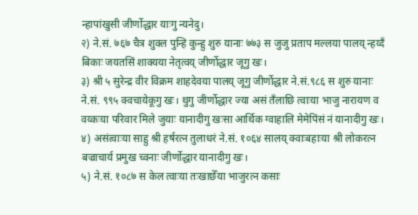न्हापांखुसी जीर्णोद्धार याःगु न्यनेदु।
२) ने.सं. ७६७ चैत्र शुक्ल पुन्हि कुन्हु शुरु यानाः ७७३ स जुजु प्रताप मल्लया पालय् न्हय्दँ बिकाः जयतसिं शाक्यया नेतृत्वय् जीर्णोद्धार जूगु खः।
३) श्री ५ सुरेन्द्र वीर विक्रम शाहदेवया पालय् जूगु जीर्णोद्धार ने.सं.९८६ स शुरु यानाः ने.सं. ९९५ क्वचायेकूगु खः। थुगु जीर्णोद्धार ज्या असं तँलाछि त्वाःया भाजु नारायण व वय्कःया परिवार मिले जुयाः यानादीगु खःसा आर्थिक ग्वाहालि मेमेपिंसं नं यानादीगु खः।
४) असंत्वाःया साहु श्री हर्षरत्न तुलाधरं ने.सं. १०६४ सालय् क्वाःबहाःया श्री लोकरत्न बज्राचार्य प्रमुख च्वनाः जीर्णोद्धार यानादीगु खः।
५) ने.सं. १०८७ स केल त्वाःया तःखाछेँया भाजुरत्न कसाः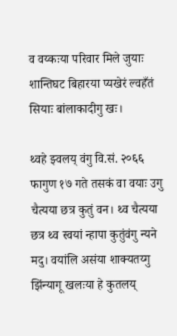व वय्कःया परिवार मिले जुयाः शान्तिघट बिहारया प्यखेरं ल्वहँतं सियाः बांलाकादीगु खः।

थ्वहे झ्वलय् वंगु वि.सं. २०६६ फागुण १७ गते तसकं वा वयाः उगु चैत्यया छत्र कुतुं वन। थ्व चैत्यया छत्र थ्व स्वयां न्हापा कुतुंवंगु न्यने मदु। वयांलि असंया शाक्यतय्गु झिंन्यागू खलःया हे कुतलय्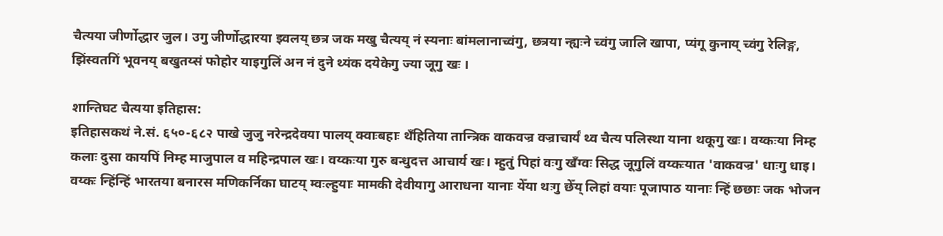चैत्यया जीर्णोद्धार जुल। उगु जीर्णोद्धारया झ्वलय् छत्र जक मखु चैत्यय् नं स्यनाः बांमलानाच्वंगु, छत्रया न्ह्यःने च्वंगु जालि खापा, प्यंगू कुनाय् च्वंगु रेलिङ्ग, झिंस्वतगिं भूवनय् बखुतय्सं फोहोर याइगुलिं अन नं दुने थ्यंक दयेकेगु ज्या जूगु खः ।

शान्तिघट चैत्यया इतिहास:
इतिहासकथं ने.सं. ६५०-६८२ पाखे जुजु नरेन्द्रदेवया पालय् क्वाःबहाः थँहितिया तान्त्रिक वाकवज्र वज्राचार्यं थ्व चैत्य पलिस्था याना थकूगु खः। वय्कःया निम्ह कलाः दुसा कायपिं निम्ह माजुपाल व महिन्द्रपाल खः। वय्कःया गुरु बन्धुदत्त आचार्य खः। म्हुतुं पिहां वःगु खँग्वः सिद्ध जूगुलिं वय्कःयात 'वाकवज्र' धाःगु धाइ। वय्कः न्हिंन्हिं भारतया बनारस मणिकर्निका घाटय् म्वःल्हुयाः मामकी देवीयागु आराधना यानाः येँया थःगु छेँय् लिहां वयाः पूजापाठ यानाः न्हिं छछाः जक भोजन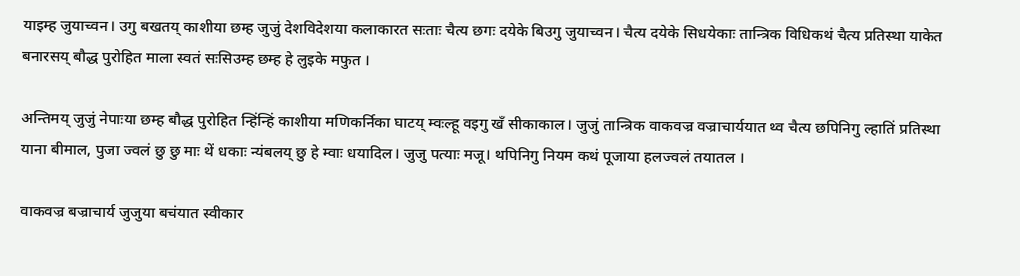याइम्ह जुयाच्वन। उगु बखतय् काशीया छम्ह जुजुं देशविदेशया कलाकारत सःताः चैत्य छगः दयेके बिउगु जुयाच्वन। चैत्य दयेके सिधयेकाः तान्त्रिक विधिकथं चैत्य प्रतिस्था याकेत बनारसय् बौद्ध पुरोहित माला स्वतं सःसिउम्ह छम्ह हे लुइके मफुत ।

अन्तिमय् जुजुं नेपाःया छम्ह बौद्ध पुरोहित न्हिंन्हिं काशीया मणिकर्निका घाटय् म्वःल्हू वइगु खँ सीकाकाल। जुजुं तान्त्रिक वाकवज्र वज्राचार्ययात थ्व चैत्य छपिनिगु ल्हातिं प्रतिस्था याना बीमाल, पुजा ज्वलं छु छु माः थें धकाः न्यंबलय् छु हे म्वाः धयादिल। जुजु पत्याः मजू। थपिनिगु नियम कथं पूजाया हलज्वलं तयातल ।

वाकवज्र बज्राचार्य जुजुया बचंयात स्वीकार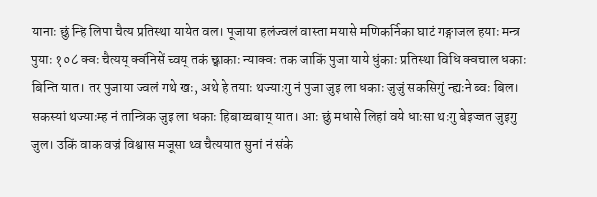यानाः छुं न्हि लिपा चैत्य प्रतिस्था यायेत वल। पूजाया हलंज्वलं वास्ता मयासे मणिकर्निका घाटं गङ्गाजल हयाः मन्त्र पुयाः १०८ क्वः चैत्यय् क्वंनिसें च्वय् तकं छ्वाकाः न्याक्वः तक जाकिं पुजा याये धुंकाः प्रतिस्था विधि क्वचाल धकाः बिन्ति यात। तर पुजाया ज्वलं गथे खः, अथे हे तयाः थज्याःगु नं पुजा जुइ ला धकाः जुजुं सकसिगुं न्ह्यःने ब्वः बिल। सकस्यां थज्याःम्ह नं तान्त्रिक जुइ ला धकाः हिबाय्चबाय् यात। आः छुं मधासे लिहां वये धाःसा थःगु बेइज्जत जुइगु जुल। उकिं वाक वज्रं विश्वास मजूसा थ्व चैत्ययात सुनां नं संके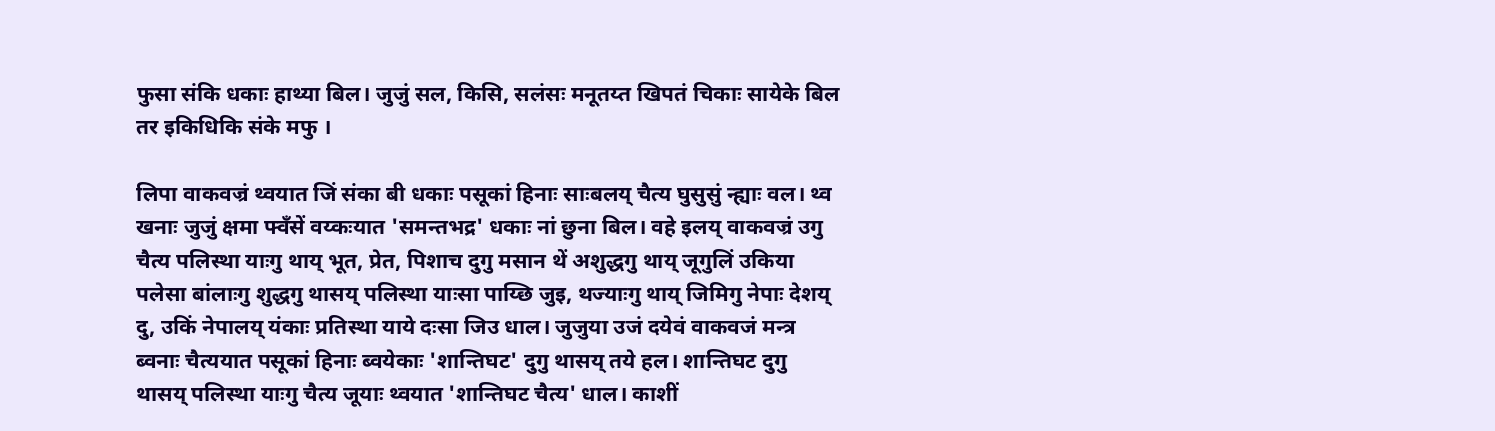फुसा संकि धकाः हाथ्या बिल। जुजुं सल, किसि, सलंसः मनूतय्त खिपतं चिकाः सायेके बिल तर इकिधिकि संके मफु ।

लिपा वाकवज्रं थ्वयात जिं संका बी धकाः पसूकां हिनाः साःबलय् चैत्य घुसुसुं न्ह्याः वल। थ्व खनाः जुजुं क्षमा फ्वँसें वय्कःयात 'समन्तभद्र' धकाः नां छुना बिल। वहे इलय् वाकवज्रं उगु चैत्य पलिस्था याःगु थाय् भूत, प्रेत, पिशाच दुगु मसान थें अशुद्धगु थाय् जूगुलिं उकिया पलेसा बांलाःगु शुद्धगु थासय् पलिस्था याःसा पाय्छि जुइ, थज्याःगु थाय् जिमिगु नेपाः देशय् दु, उकिं नेपालय् यंकाः प्रतिस्था याये दःसा जिउ धाल। जुजुया उजं दयेवं वाकवजं मन्त्र ब्वनाः चैत्ययात पसूकां हिनाः ब्वयेकाः 'शान्तिघट' दुगु थासय् तये हल। शान्तिघट दुगु थासय् पलिस्था याःगु चैत्य जूयाः थ्वयात 'शान्तिघट चैत्य' धाल। काशीं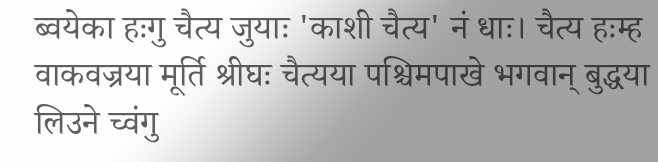ब्वयेका हःगु चैत्य जुयाः 'काशी चैत्य' नं धाः। चैत्य हःम्ह वाकवज्रया मूर्ति श्रीघः चैत्यया पश्चिमपाखे भगवान् बुद्धया लिउने च्वंगु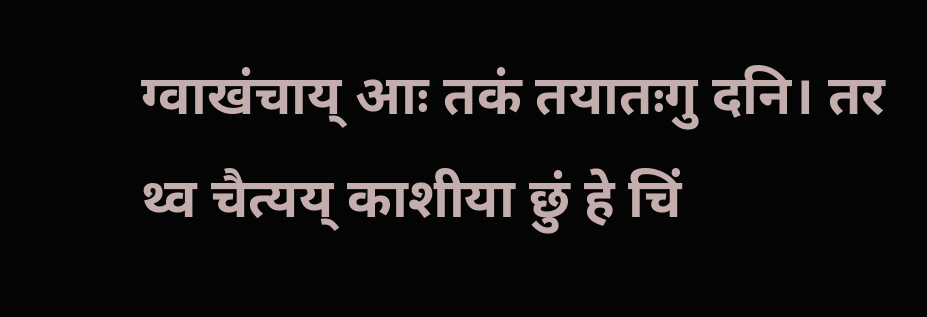ग्वाखंचाय् आः तकं तयातःगु दनि। तर थ्व चैत्यय् काशीया छुं हे चिं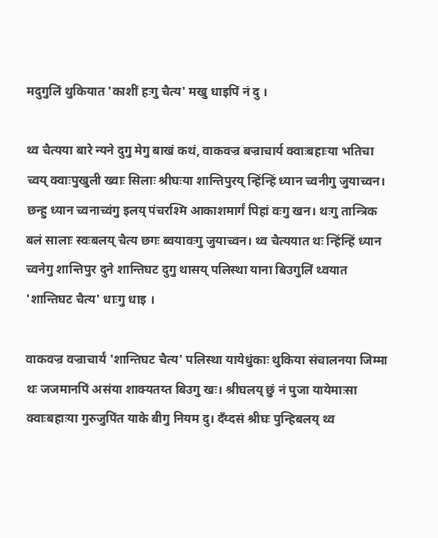मदुगुलिं थुकियात 'काशीं हःगु चैत्य' मखु धाइपिं नं दु ।

थ्व चैत्यया बारे न्यने दुगु मेगु बाखं कथं, वाकवज्र बज्राचार्य क्वाःबहाःया भतिचा च्वय् क्वाःपुखुली ख्वाः सिलाः श्रीघःया शान्तिपुरय् न्हिंन्हिं ध्यान च्वनीगु जुयाच्वन। छन्हु ध्यान च्वनाच्वंगु इलय् पंचरश्मि आकाशमार्गं पिहां वःगु खन। थःगु तान्त्रिक बलं सालाः स्वःबलय् चैत्य छगः ब्वयावःगु जुयाच्वन। थ्व चैत्ययात थः न्हिंन्हिं ध्यान च्वनेगु शान्तिपुर दुने शान्तिघट दुगु थासय् पलिस्था याना बिउगुलिं थ्वयात 'शान्तिघट चैत्य' धाःगु धाइ ।

वाकवज्र वज्राचार्यं 'शान्तिघट चैत्य' पलिस्था यायेधुंकाः थुकिया संचालनया जिम्मा थः जजमानपिं असंया शाक्यतय्त बिउगु खः। श्रीघलय् छुं नं पुजा यायेमाःसा क्वाःबहाःया गुरुजुपिंत याके बीगु नियम दु। दँय्दसं श्रीघः पुन्हिबलय् थ्व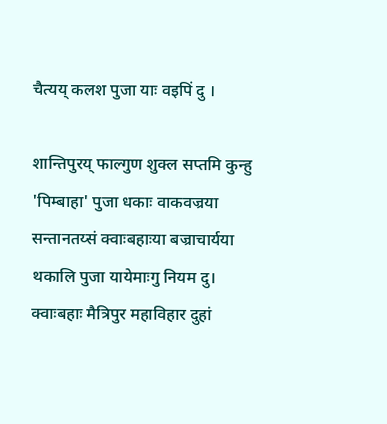चैत्यय् कलश पुजा याः वइपिं दु ।

शान्तिपुरय् फाल्गुण शुक्ल सप्तमि कुन्हु 'पिम्बाहा' पुजा धकाः वाकवज्रया सन्तानतय्सं क्वाःबहाःया बज्राचार्यया थकालि पुजा यायेमाःगु नियम दु। क्वाःबहाः मैत्रिपुर महाविहार दुहां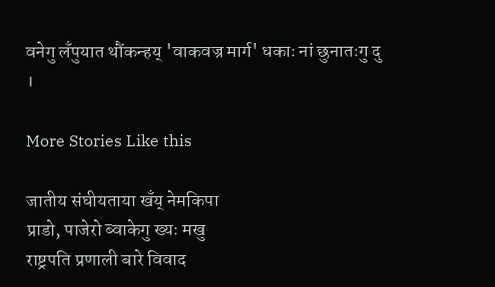वनेगु लँपुयात थौंकन्हय् 'वाकवज्र मार्ग' धकाः नां छुनातःगु दु ।

More Stories Like this

जातीय संघीयताया खँय् नेमकिपा
प्राडो, पाजेरो ब्वाकेगु ख्यः मखु
राष्ट्रपति प्रणाली बारे विवाद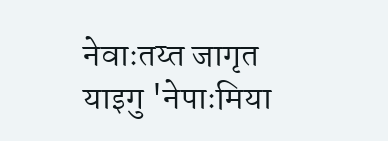नेवाःतय्त जागृत याइगु 'नेपाःमिया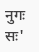नुगः सः'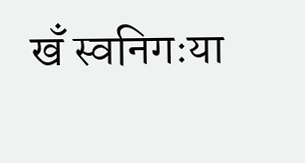खँ स्वनिगःया